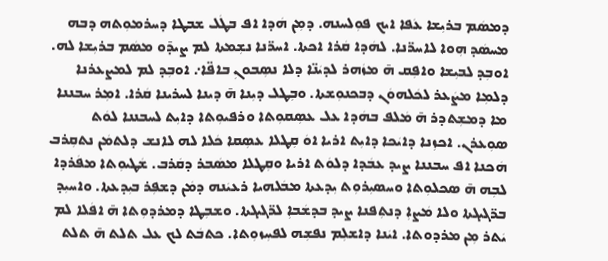ܕܡܣܿܡ ܒܪܝܼܫܐ ܥܿܦܐ ܐܝܟ ܦܘܼܠܚܢܗ. ܕܡܼܢ ܗܿܕܐ ܐܦ ܒܛܿܠ ܫܒܛܐ ܕܚܪܡܘܼܬܗ ܕܒܗ ܡܚܣܿܕ ܗܼܘܐ ܠܐܚܪ̈ܢܐ. ܠܗܿܕܐ ܩܿܪܐ ܐܟܬܐ. ܐܚܪ̈ܢܐ ܢܫܼܡܬܐ ܠܡ ܨܝܕ̄ܘ ܡܣܿܡ ܒܪܝܼܫܐ ܠܗ. ܐܘܒܼܕ ܠܒܝܼܫܐ ܘܐܦܼܩ ܗ̄ ܡܙܿܗܪ ܠܕܝܿܢ̈ܐ ܕܠܐ ܢܣܼܒܘܢܼ ܒܐܦ̈ܐ܇ ܐܘܒܼܕ ܠܡ ܠܡܨܥܪܢܐ ܕܠܡܼܐ ܡܨܿܥܪ ܠܟܿܠܗܘܿܢ ܕܒܟܢܘܼܫܬܐ. ܘܒܼܛܠ ܕܝܼܢܐ ܗ̄ ܕܝܢܐ ܠܚܪܝܢܐ ܩܿܪܐ. ܐܡܼܪ ܚܒܢܢܐ ܡܐ ܕܡܫܼܬܕܪ ܗ̄ ܡܿܠܦ ܒܗܿܕܐ ܥܠ ܥܣܼܩܘܼܬܐ ܘܪܦܝܘܼܬܐ ܕܐܝܼܬ ܠܚܒܢܢܐ ܠܘܿܬ ܣܘܼܥܪܢ. ܐܟܙܼܢܐ ܕܐܝܿܟܐ ܕܐܝܼܬ ܐܪܝܐ ܐܘܿ ܩܼܛܠܐ ܥܣܼܩܐ ܟܿܠܐ ܠܗ ܠܐܢܫ ܕܠܬܡܿܢ ܢܬܩܼܪܒ ܗܿܟܢܐ ܐܦ ܚܒܢܢܐ ܨܝܕ ܥܒܿܕܐ ܕܠܘܿܬ ܐܪܝܐ ܘܩܼܛܠܐ ܡܣܿܒܪ ܕܩܿܪܒ. ܫܿܛܝܘܼܬܐ ܡܦܿܪܕܐ ܠܒܼܗ ܗ̄ ܣܟܠܘܼܬܐ ܘܚܣܝܼܪܘܼܬ ܝܼܕܥܬܐ ܡܒܿܠܗܝܐ ܪܥܝܿܢܗ ܕܡܿܢ ܕܫܦܼܪ ܒܝܼܕܥܬܐ. ܘܐܚܝܼܕ ܒܪ̈ܓܝܓܬܐ ܘܠܐ ܡܿܨܐܼ ܕܢܬܼܦܢܐ ܨܝܕ ܒܕܫܿܒܐܼ ܠܪ̈ܓܝܓܬܐ. ܘܫܒܼܛܐ ܕܡܪܕܘܼܬܐ ܗ̄ ܐܦܿܠܐ ܠܡ ܝܿܬܪ ܡܼܢ ܡܪܕܘܬܐ. ܐܝܿܢܐ ܕܐܫܠܼܡ ܢܦܫܼܗ ܠܦܚܼܙܘܼܬܐ. ܟܬܒܿܬ ܠܟ ܥܠ ܬܠܬ ܗ̄ ܬܠܬ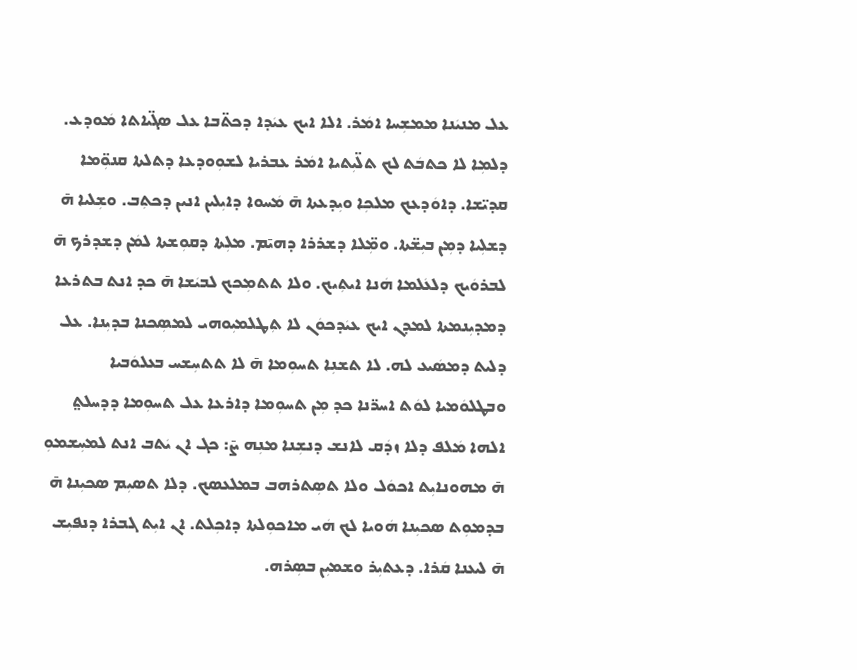ܥܠ ܡܢܝܿܢܐ ܡܡܫܼܚܐ ܐܡܿܪ. ܐܠܐ ܐܝܟ ܥܝܿܕܐ ܕܟܬ̈ܒܐ ܥܠ ܣܓ̈ܝܐܬܐ ܡܿܘܕܥ. ܕܠܡܼܐ ܠܐ ܟܬܒܿܬ ܠܟ ܬܠ̈ܝܼܬܝܐ ܐܡܿܪ ܥܒܪܝܐ ܠܫܘܼܘܕܥܐ ܕܬܠܬܐ ܩܢܘܼ̈ܡܐ ܩܕܝ̈ܫܐ. ܕܐܘܿܕܥܟ ܡܠܟܼܐ ܘܝܼܕܥܬܐ ܗ̄ ܡܿܚܘܐ ܕܐܝܼܠܝܢ ܐܢܝܢ ܕܟܬܼܒ. ܘܫܼܠܝܐ ܗ̄ ܕܫܠܼܝܐ ܕܡܼܢ ܒܝܼܫ̈ܬܐ. ܘܡܼ̈ܠܐ ܕܫܪܪܐ ܕܗܝ̄ܡ. ܡܠܼܬܐ ܕܩܘܼܫܬܐ ܠܡܿܢ ܕܫܕܪܟ ܗ̄ ܠܒܪܘܿܝܟ ܕܠܥܿܠܡܐ ܗܿܢܐ ܐܝܬܼܝܟ. ܘܠܐ ܬܬܡܼܟܟ ܠܒܝܿܫܐ ܗ̄ ܟܕ ܐܢܬ ܒܬܪܥܐ ܕܡܕܝܼܢܡܬܐ ܠܡܕܢ ܐܝܟ ܥܝܿܕܟܘܿܢ ܠܐ ܬܼܛܠܡܝܼܘܗܝ ܠܡܣܼܟܢܐ ܒܕܝܼܢܐ. ܥܠ ܕܠܝܬ ܕܡܣܿܝܥ ܠܗ. ܠܐ ܬܫܢܼܐ ܬܚܘܼܡܐ ܗ̄ ܠܐ ܬܬܚܼܫܚ ܒܥܠܘܿܒܝܐ ܘܒܛܠܘܿܡܝܐ ܠܘܿܬ ܐܚܪ̈ܢܐ ܟܕ ܡܼܢ ܬܚܘܼܡܐ ܕܐܪܥܐ ܥܠ ܬܚܘܼܡܐ ܕܕܚܠܬ݀ ܐܠܗܐ ܡܿܠܦ ܕܠܐ ܙܕܿܩ ܠܐܢܫ ܕܢܫܼܢܐ ܡܢܼܗ ܨ̄: ܟܓ ܐܢ ܝܿܬܒ ܐܢܬ ܠܡܚܼܫܡܘܼ ܗ̄ ܡܗܘܢܐܝܼܬ ܐܟܘܿܠ ܘܠܐ ܬܣܼܬܪܗܒ ܒܡܠܥܣܟ. ܕܠܐ ܬܣܝܼܡ ܣܟܝܼܢܐ ܗ̄ ܒܕܡܘܼܬ ܣܟܝܼܢܐ ܗܿܘܝܐ ܠܟ ܗܿܝ ܡܐܟܘܼܠܬܐ ܕܐܟܼܠܬ. ܐܢ ܐܝܼܬ ܓܒܪܐ ܕܢܦܝܼܫ ܗ̄ ܠܝܥܢܐ ܩܿܪܐ. ܕܥܬܝܼܪ ܘܫܡܝܼܢ ܒܣܼܪܗ.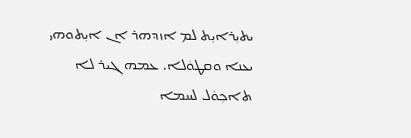ܝܬܝܼܪܐܝܼܬ ܠܡ ܐܙܕܗܪ ܐܢ ܐܝܼܬܘܗܝ ܝܥܢܐ ܘܩܛܘܿܠܐ. ܥܡܗ ܓܝܪ ܠܐ ܬܐܟܼܘܿܠ ܠܚܡܐ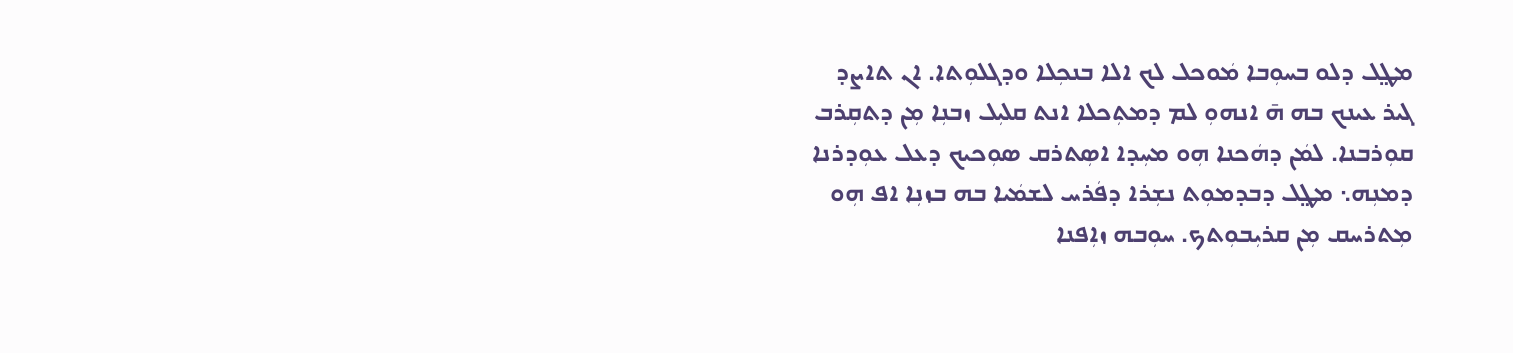ܡܛ݀ܠ ܕܠܘ ܒܚܘܼܒܐ ܡܿܘܟܠ ܠܟ ܐܠܐ ܒܢܟܼܠܐ ܘܕܓܠܘܼܬܐ. ܐܢ ܬܐܨܕ ܓܝܪ ܥܝܢܟ ܒܗ ܗ̄ ܐܢܗܘܼ ܠܡ ܕܡܬܼܟܠܐ ܐܢܬ ܩܠܝܼܠ ܙܒܢܼܐ ܡܼܢ ܕܬܩܼܪܒ ܩܘܼܪܒܢܐ. ܠܡܿܢ ܕܗܿܟܢܐ ܗܼܘ ܡܚܼܕܐ ܐܣܼܬܪܩ ܣܘܼܟܝܟ ܕܥܠ ܥܘܼܕܪܢܐ ܕܡܢܼܗ܆ ܡܛ݀ܠ ܕܒܕܡܘܼܬ ܢܫܼܪܐ ܕܦܿܪܚ ܠܫܡܿܝܐ ܒܗ ܒܙܢܼܐ ܐܦ ܗܼܘ ܡܼܬܪܚܩ ܡܼܢ ܩܪܝܼܒܘܼܬܟ. ܚܘܼܒܗ ܙܐܼܦܢܐ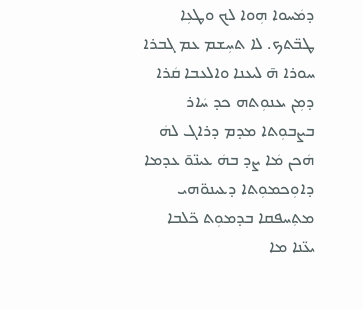ܕܡܿܚܘܐ ܗܼܘܐ ܠܟ ܘܛܥܼܐ ܛܒ̈ܬܟ. ܠܐ ܬܚܼܫܡ ܥܡ ܓܒܪܐ ܚܘܪܐ ܗ̄ ܠܝܥܢܐ ܘܐܠܥܒܐ ܩܿܪܐ ܕܡܼܢ ܝܥܢܘܼܬܗ ܟܕ ܚܿܐܪ ܒܨܒܘܼܬܐ ܡܕܡ ܕܪܐܓ ܠܗܿ ܗܿܟܢ ܡܿܐ ܨܕ ܒܗܿ ܥܝܢ̈ܘ̄ ܥܕܡܐ ܕܐܘܼܟܡܘܼܬܐ ܕܥܝܢܘ̈ܗܝ ܡܬܼܚܦܩܐ ܒܕܡܘܼܬ ܟ̈ܠܒܐ ܝܥ̈ܢܐ ܡܐ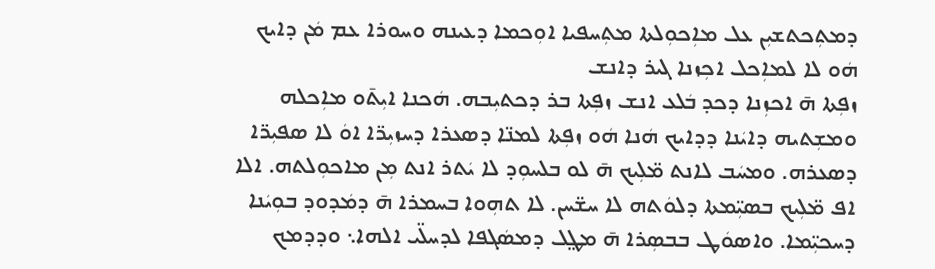ܕܡܬܼܟܬܫܝܼܢ ܥܠ ܡܐܼܟܘܼܠܬܐ ܡܬܼܚܦܝܐ ܐܘܼܟܡܐ ܕܥܝܢܗ ܘܚܘܪܐ ܥܡ ܡܿܢ ܕܐܝܟ ܗܿܘ ܠܐ ܠܡܐܼܟܠ ܐܟܼܙܢܐ ܓܝܪ ܕܐܢܫ
ܙܦܼܬܐ ܗ̄ ܐܟܙܼܢܐ ܕܟܕ ܒܿܠܥ ܐܢܫ ܙܦܼܬܐ ܒܪ ܕܟܬܝܼܒܗ. ܗܿܟܢܐ ܐܝܼܬ̄ܘ ܡܐܼܟܠܗ ܘܡܫܼܬܝܗ ܕܐܝܿܢܐ ܕܕܐܝܟ ܗܿܢܐ ܗܿܘ ܙܦܼܬܐ ܠܡܢ̈ܐ ܕܣܥܪܐ ܕܚܙܝܼܪ̈ܐ ܐܘܿ ܠܐ ܣܦܝܼܪ̈ܐ ܕܣܥܪܗ. ܘܡܚܿܒ ܠܐܢܬ ܡ̈ܠܼܝܟ ܗ̄ ܠܘ ܒܠܚܘܼܕ ܠܐ ܝܿܬܪ ܐܢܬ ܡܼܢ ܡܐܟܘܼܠܬܗ. ܐܠܐ ܐܦ ܡ̈ܠܼܝܟ ܒܣܝܼ̈ܡܬܐ ܕܠܘܿܬܗ ܠܐ ܚܫ̈ܚܢ. ܠܐ ܬܗܼܘܐ ܒܚܡܪܐ ܗ̄ ܕܡܿܕܘܕ ܒܘܼܝܿܢܐ ܕܚܟܝܼ̈ܡܐ. ܘܐܣܘܿܛ ܒܒܣܼܪܐ ܗ̄ ܡܛ݀ܠ ܕܡܣܿܓܦܐ ܠܕܚܠ̈ܝ ܐܠܗܐ܆ ܘܕܕܡܟ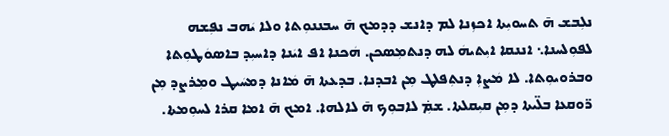ܢܠܼܒܫ ܗ̄ ܬܚܘܝܼܬܐ ܐܟܙܼܢܐ ܠܡ ܕܐܢܫ ܕܕܡܟ ܗ̄ ܚܒܢܢܘܼܬܐ ܘܠܐ ܝܿܗܒ ܢܦܼܫܗ ܠܦܘܼܠܚܢܐ܆ ܐܢܢܩܐ ܐܝܼܬܝܗܿ ܠܗ ܕܢܬܡܼܣܟܢ. ܗܿܟܢܐ ܐܦ ܐܝܿܢܐ ܕܐܚܝܼܕ ܒܐܣܘܿܛܘܼܬܐ ܘܒܪܘܝܘܼܬܐ. ܠܐ ܡܿܨܐܼ ܕܢܬܼܦܠܛ ܡܼܢ ܐܒܕܢܐ. ܒܕܥܬܐ ܗ̄ ܡܿܐܢܐ ܕܡܚܿܝܛ ܘܡܼܪܨܕ ܡܼܢ ܪ̈ܘܩܥܐ ܒܠ̈ܝܬܐ ܕܡܼܢ ܩܝܼܩܠܬܐ. ܫܡܼ݁ ܠܐܒܘܼܟ ܗ̄ ܠܐܠܗܐ. ܐܡܟ ܗ̄ ܐܡܐ ܩܪܐ ܠܚܘܼܡܬܐ.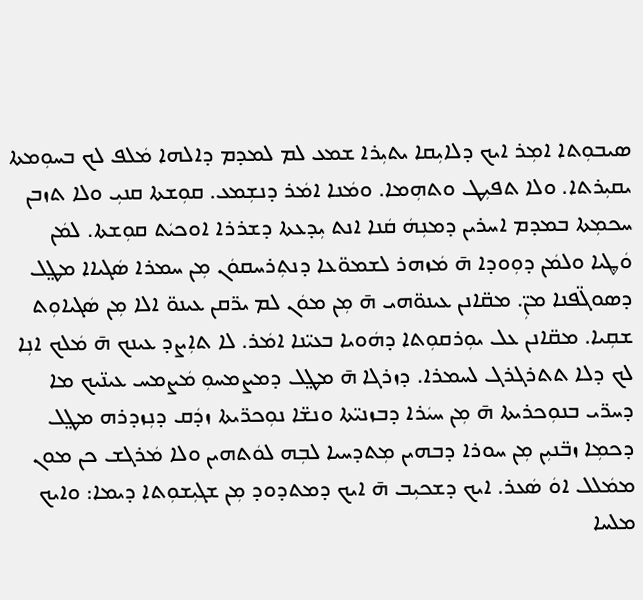ܣܝܒܘܼܬܐ ܐܡܼܪ ܐܝܟ ܕܠܐܝܼܩܐ ܝܬܝܼܪܐ ܫܡܥ ܠܡ ܠܡܕܡ ܕܐܠܗܐ ܡܿܠܦ ܠܟ ܒܚܘܼܡܬܐ ܝܩܝܼܪܬܐ. ܘܠܐ ܬܦܝܼܛ ܘܬܗܼܡܐ. ܘܡܿܢܐ ܐܡܿܪ ܕܢܫܼܡܥ. ܩܘܼܫܬܐ ܩܢܝܼ ܘܠܐ ܬܙܒܢ ܚܟܡܼܬܐ ܒܡܕܡ ܐܚܪܝܢ ܕܡܢܼܗܿ ܩܿܢܐ ܐܢܬ ܝܼܕܥܬܐ ܕܫܪܪܐ ܐܘܟܝܿܬ ܩܘܼܫܬܐ. ܠܡܿܢ ܘܿܜܝܐ ܘܠܡܿܢ ܕܘܼܘܕܐ ܗ̄ ܡܿܙܗܪ ܠܫܡܘ̈ܥܐ ܕܢܬܼܪܚܩܘܿܢ ܡܼܢ ܚܡܪܐ ܣܿܓܝܐܐ ܡܛ݀ܠ ܕܣܘܓ̈ܦܢܐ ܡܢܼ̈. ܡܩ̈ܐܢܢ ܥܝܢܘ̈ܗܝ ܗ̄ ܡܼܢ ܡܘܿܢ ܠܡ ܝܪ̈ܩܢ ܥܝܢܘ̈ ܐܠܐ ܡܼܢ ܣܿܓܝܐܘܼܬ ܫܩܼܝܐ. ܡܩ̈ܐܢܢ ܥܠ ܝܘܼܪܩܘܼܬܐ ܕܗܿܘܝܐ ܒܥܝ̈ܢܐ ܐܡܿܪ. ܠܐ ܬܐܼܨܕ ܥܝܢܟ ܗ̄ ܡܿܠܟ ܐܢܼܐ ܠܟ ܕܠܐ ܬܬܪܓܪܓ ܠܚܡܪܐ. ܕܙܪܓܐ ܗ̄ ܡܛ݀ܠ ܕܡܨܡܚܘܼ ܡܿܨܡܚ ܥܝܢ̈ܝܟ ܡܐ ܕܚܪ̈ܝ ܒܢܘܼܟܪܝܬܐ ܗ̄ ܡܼܢ ܚܝܿܪܐ ܕܒܙܢܝ̈ܬܐ ܘܢܫ̈ܐ ܢܘܼܟܪ̈ܝܬܐ ܙܕܿܩ ܕܢܼܙܕܪܗ ܡܛ݀ܠ ܕܟܡܼܐ ܙܒ̈ܢܝܼܢ ܡܼܢ ܚܘܪܐ ܕܒܗܝܢ ܡܼܬܕܚܝܐ ܠܒܼܗ ܠܘܿܬܗܝܢ ܘܠܐ ܡܿܪܓܫ ܟܢ ܡܘܢ ܡܡܿܠܠ ܐܘܿ ܣܿܥܪ. ܐܝܟ ܕܫܟܝܼܒ ܗ̄ ܐܝܟ ܕܡܬܕܘܕ ܡܼܢ ܫܓܝܼܫܘܼܬܐ ܕܝܡܐ: ܘܐܝܟ ܡܠܚܐ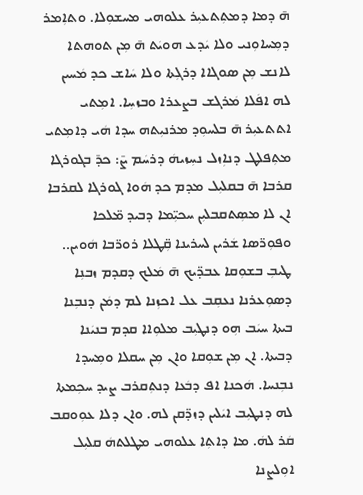ܗ̄ ܕܡܐ ܕܡܬܼܬܥܝܼܪ ܥܠܘܗܝ ܡܚܫܘܼܠܐ. ܘܬܐܼܡܪ ܕܡܼܚܐܘܼܢܝ ܘܠܐ ܝܿܕܥ ܗܘܝܿܬ ܗ̄ ܡܼܢ ܬܘܗܬܐ ܠܐܢܫ ܡܼܢ ܣܘܓܐܐ ܕܪܓܼܬܐ ܘܠܐ ܚܿܐܫ ܟܕ ܡܿܚܝܢ ܠܗ ܐܦܿܠܐ ܡܿܪܓܫ ܒܨܥܪܐ ܘܒܙܚܼܐ. ܐܡܼܬܝ ܐܬܬܥܝܼܪ ܗ̄ ܒܠܚܘܼܕ ܡܪܢܝܼܬܗ ܚܕܐ ܗܿܝ ܕܐܡܼܬܝ ܡܬܼܦܠܛ ܕܢܐܼܙܠ ܢܚܼܙܝܗܿ ܕܪܚܿܡ ܨ̄: ܟܕ̄ ܒܓܘܪܓܐ ܩܪܒܐ ܗ̄ ܒܩܠܝܼܠ ܡܕܡ ܟܕ ܗܿܘܐ ܓܘܪܓܐ ܠܩܪܒܐ ܐܢ ܠܐ ܡܣܼܬܩܒܠܝܼܢ ܚܟܝܼ̈ܡܐ ܕܒܝܕ ܡ̈ܠܟܐ ܘܦܘܼܪ̈ܣܐ ܫܿܪܝܢ ܠܚܪܝܢܐ ܩܼ̈ܛܠܐ ܪܘܪ̈ܒܐ ܗܿܘܝܢ.. ܛܝܒܼ ܒܫܘܼܩܐ ܥܒܕ̈ܝܟ ܗ̄ ܡܿܠܟ ܕܩܕܡ ܙܒܢܼܐ ܕܣܘܼܥܪܢܐ ܢܥܩܼܒ ܥܠ ܐܟܙܼܢܐ ܠܡ ܕܡܿܢ ܕܢܒܼܢܐ ܒܝܬܐ ܚܝܿܒ ܗܼܘ ܕܢܛܝܼܒ ܡܠܘܼܐܐ ܩܕܡ ܒܢܝܿܢܐ ܕܒܝܬܐ. ܐܢ ܡܼܢ ܫܘܼܩܐ ܘܐܢ ܡܼܢ ܚܩܠܐ ܘܡܼܚܕܐ ܢܒܼܢܚܐ. ܗܿܟܢܐ ܐܦ ܕܒܿܥܐ ܕܢܬܼܩܪܒ ܨܝܕ ܚܟܼܡܬܐ ܠܗ ܕܢܛܝܼܒ ܐܝܿܠܝܢ ܕܙܕ̈ܩܢ ܠܗ. ܘܐܢ ܕܠܐ ܥܘܼܘܩܒ ܩܿܪ ܠܗܿ. ܡܐ ܕܐܬܼܐ ܥܠܘܗܝ ܡܛܠܬܗܿ ܩܠܝܼܠ ܐܘܼܠܨܢܐ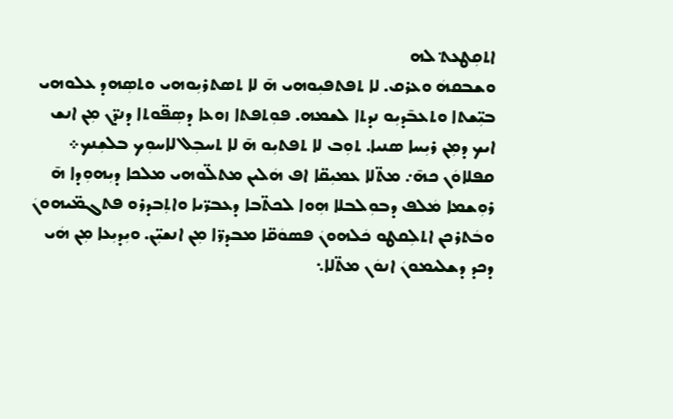ܐܬܩܼܛܥܬ݀ ܠܗ
ܘܫܒܩܗܿ ܘܥܪܩ. ܠܐ ܬܦܬܦܝܼܘܗܝ ܗ̄ ܠܐ ܬܣܬܪܝܼܘܗܝ ܘܬܣܼܗܕ ܥܠܘܗܝ ܒܝܼ̈ܫܬܐ ܘܬܥܒ̄ܕܝܼܘ ܢܕܬܐ ܠܫܡܗ. ܦܘܼܬܦܬܐ ܙܘܥܐ ܕܣܼܦ̈ܘܬܐ ܕܢܕ̈ܢ ܡܼܢ ܐܢܫ ܐܝܟ ܕܡܼܢ ܪܝܼܚܐ ܣܢܝܐ. ܬܘܼܒ ܠܐ ܬܦܬܝܼܘ ܗ̄ ܠܐ ܬܚܒܼܠ ܠܐܚܘܼܟ ܒܠܫܼܢܟ܀ ܩܦܠܐܘܿܢ ܟܗ̄܇ ܡܬ̈ܠܐ ܥܡܝܼܩ̈ܐ ܐܦ ܗܿܠܝܢ ܡܬܠ̈ܘܗܝ ܡܠܟܐ ܕܝܼܗܘܼܕܐ ܗ̄ ܪܘܼܫܡܐ ܡܿܠܦ ܕܒܘܼܠܒܠܐ ܗܼܘܐ ܠܟܬ̈ܒܐ ܕܥܒܪ̈ܝܐ ܘܐܬܼܒܕܪܘ ܦܬܓܡ̈ܝܗܘܢܿ ܘܒܿܬܪܟܢ ܐܬܠܼܩܛܘ ܟܿܠܗܘܢܿ ܦܣܘܿܩ̈ܐ ܡܒܕܪ̈ܐ ܡܼܢ ܐܢܫܝܼ̈ܢ. ܘܝܼܕܝܼܥܐ ܡܼܢ ܗܿܝ ܕܟܕ ܕܫܠܝܡܘܢܿ ܐܢܘܿܢ ܡܬ̈ܠܐ܆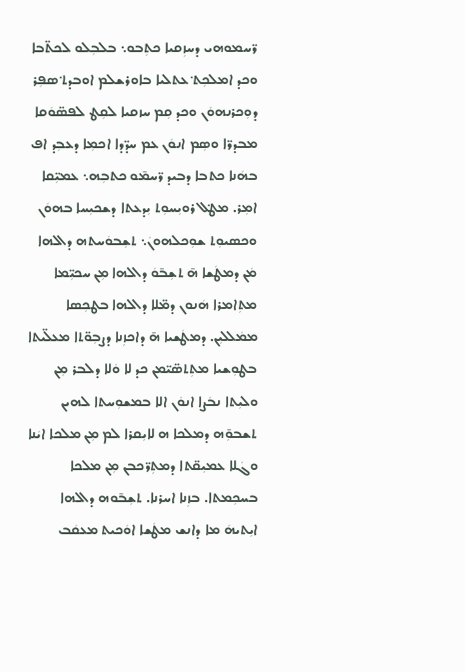ܪ̈ܚܡܘܗܝ ܕܚܙܼܩܝܐ ܟܬܼܒܘ܆ ܒܠܒܼܠܘ ܠܟܬ̈ܒܐ ܘܟܕ ܐܡܠܟܼܬ݀ ܥܬܠܝܐ ܒܐܘܪܫܠܡ ܐܘܒܕܬ݀ ܣܦܼܪ ܕܘܼܟܪܢܗܘܿܢ ܘܟܕ ܩܼܡ ܚܙܩܝܐ ܠܩܼܛ ܠܦܣ̈ܘܿܩܐ ܡܒܕܪ̈ܐ ܘܣܼܡ ܐܢܘܿܢ ܥܡ ܚܕ̈ܕܐ ܐܟܡܼܐ ܕܥܒܼܕ ܐܦ ܒܗܿܢܐ ܟܬܒܐ ܕܒܝܕ ܪ̈ܚܡ̄ܘ ܟܬܒܼܗ܆ ܥܡܝܼ̈ܩܐ ܐܡܼܪ. ܡܛ݀ܠ ܪܘܝܼܚܘܼܬ ܝܼܕܥܬܐ ܕܫܟܝܼܚܐ ܒܗܘܿܢ ܘܟܣܝܘܼܬ ܫܘܼܟܠܗܘܢܿ܆ ܬܫܼܒܘܿܚܬܗ ܕܐܠܗܐ ܡܿܢ ܕܡܛܿܫܐ ܗ̄ ܬܫܼܒ̄ܘܿ ܕܐܠܗܐ ܡܼܢ ܚܟܝܼ̈ܡܐ ܡܬܼܐܡܪܐ ܗܿܢܘܢ ܕܡ̈ܠܐ ܕܐܠܗܐ ܒܛܟܼܣܐ ܡܡܿܠܠܝܼܢ. ܕܡܛܿܫܝܐ ܗ̄ ܕܐܟܙܼܢܐ ܕܨܒܼܘ̈ܬܐ ܡܥܠ̈ܝܬܐ ܒܛܘܼܫܝܐ ܡܬܼܬܣ̈ܝ̈ܡܢ ܟܕ ܠܐ ܘܿܠܐ ܕܠܒܪ ܡܼܢ ܘܠܝܼܬܐ ܢܒܿܨܐ ܐܢܘܿܢ ܐܠܐ ܒܡܫܘܼܚܬܐ ܠܗܝܢ ܬܫܒܘܼ̄ܗ ܕܡܠܟܐ ܗ ܠܐܝܼܩܪܐ ܠܡ ܡܼܢ ܡܠܟܐ ܐܝܿܢܐ ܘܓܿܠܐ ܥܡܝܼܩ̈ܬܐ ܕܡܬܼܪ̈ܟܒܢ ܡܼܢ ܡܠܟܐ ܒܚܟܼܡܬܐ. ܒܙܼܢܐ ܐܚܪܢܐ. ܬܫܼܒ̄ܘܗ ܕܐܠܗܐ ܐܝܼܬܝܗܿ ܡܐ ܕܐܢܫ ܡܛܿܫܐ ܐܘܿܟܝܬ ܡܥܩܿܒ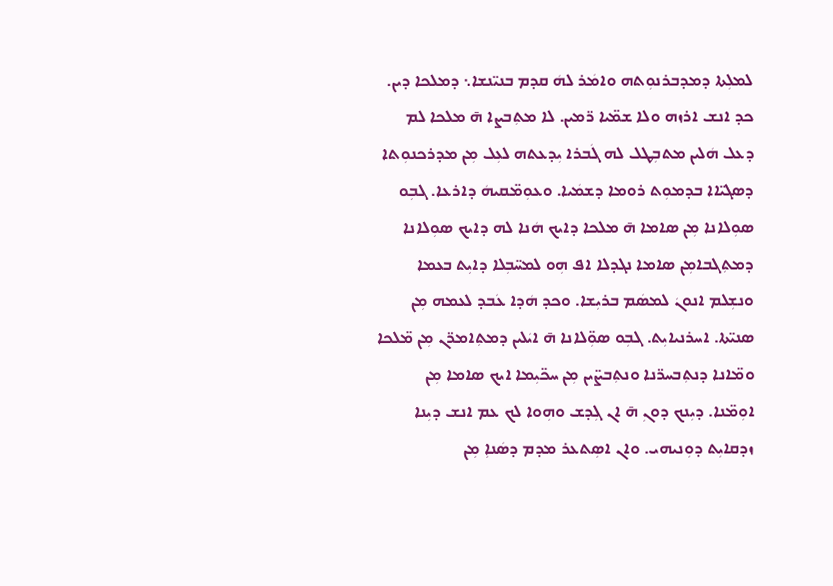ܠܡܠܼܬܐ ܕܡܕܒܪܢܘܼܬܗ ܘܐܡܿܪ ܠܗܿ ܩܕܡ ܒܢܝ̈ܢܫܐ܆ ܕܡܠܟܐ ܕܝܢ. ܟܕ ܐܢܫ ܐܪܙܗ ܘܠܐ ܫܡ̈ܝܐ ܪ̈ܡܝܢ. ܠܐ ܡܬܼܒܨܐ ܗ̄ ܡܠܟܐ ܠܡ ܕܥܠ ܗܿܠܝܢ ܡܬܒܼܛܠ ܠܗ ܓܿܒܪܐ ܝܼܕܥܬܗ ܠܥܼܠ ܡܼܢ ܡܕܪܟܢܘܼܬܐ ܕܣܓܝ̈ܐܐ ܒܕܡܘܼܬ ܪܘܡܐ ܕܫܡܿܝܐ. ܘܥܘܼܡ̈ܩܝܗܿ ܕܐܪܥܐ. ܓܒܼܘ ܣܘܼܠܐܢܐ ܡܼܢ ܣܐܡܐ ܗ̄ ܡܠܟܐ ܕܐܝܟ ܗܿܢܐ ܠܗ ܕܐܝܟ ܣܘܼܠܐܢܐ ܕܡܬܼܓܒܐܡܼܢ ܣܐܡܐ ܢܓܕܠܐ ܐܦ ܗܼܘ ܠܡܚ̈ܒܼܠܐ ܕܐܝܼܬ ܒܥܡܐ ܘܢܫܼܠܡ ܐܢܘܢܿ ܠܡܣܿܡ ܒܪܝܼܫܐ. ܘܟܕ ܗܿܕܐ ܥܿܒܕ ܠܥܡܗ ܡܼܢ ܣܢܝ̈ܬܐ. ܐܚܪܢܝܐܝܼܬ. ܓܒܼܘ ܣܘܼ̈ܠܐܢܐ ܗ̄ ܐܝܿܠܝܢ ܕܡܬܼܐܡܪ̈ܢ ܡܼܢ ܡ̈ܠܟܐ ܘܡ̈ܐܢܐ ܕܢܬܼܒܚܪ̈ܢܐ ܘܢܬܼܒܨ̈ܝܢ ܡܼܢ ܚܟ̈ܝܼܡܐ ܐܝܟ ܣܐܡܐ ܡܼܢ ܐܘܼܡ̈ܢܐ. ܕܝܼܢܟ ܕܘܢܼ ܗ̄ ܐܢ ܓܼܕܫ ܘܗܼܘܐ ܠܟ ܥܡ ܐܢܫ ܕܝܼܢܐ ܙܕܩܐܝܼܬ ܕܘܼܢܝܗܝ. ܘܐܢ ܐܣܼܬܥܪ ܡܕܡ ܕܣܿܢܐܼ ܡܼܢ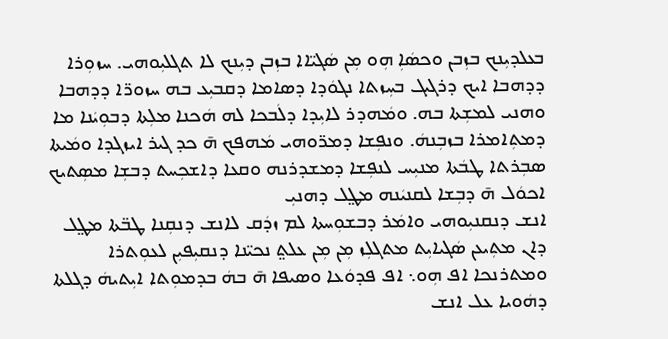ܒܥܠܕܝܼܢܟ ܒܙܼܒܢ ܘܟܣܿܐܼ ܗܼܘ ܡܼܢ ܣܿܓܝ̈ܐܐ ܒܙܼܒܢ ܕܝܼܢܟ ܠܐ ܬܓܠܝܼܘܗܝ. ܚܙܘܼܪܐ ܕܕܗܒܐ ܐܝܟ ܕܪܓܝܓ ܒܚܼܙܬܐ ܢܓܘܿܕܐ ܕܣܐܡܐ ܕܩܒܝܼܥ ܒܗ ܚܙܘܪ̈ܐ ܕܕܗܒܐ ܘܗܢܝ ܠܡܫܼܬܐ ܒܗ. ܘܡܿܗܕܪ ܠܐܝܼܕܐ ܕܠܿܒܟܐ ܠܗ ܗܿܟܢܐ ܡܠܼܬܐ ܕܒܘܼܝܿܢܐ ܡܐ ܕܡܬܼܐܡܪܐ ܒܙܒܼܢܗܿ. ܘܢܦܼܫܐ ܕܡܪ̈ܘܗܝ ܡܿܗܦܟ ܗ̄ ܟܕ ܓܝܪ ܐܝܙܓܕܐ ܘܡܿܝܬܐ ܣܒܼܪܬܐ ܛܒܿܬܐ ܡܢܝܼܚ ܠܢܦܼܫܐ ܕܡܫܕܪܢܗ ܘܩܥܐ ܕܐܫܟܼܚܬ ܕܒܫܼܐ ܡܣܼܬܝܟ ܐܟܘܿܠ ܗ̄ ܕܒܼܫܐ ܠܩܢܝܿܢܗ ܡܛ݀ܠ ܕܗܢܝܼ
ܐܢܫ ܕܢܩܢܝܼܘܗܝ ܘܐܡܿܪ ܕܒܫܘܼܚܬܐ ܠܡ ܙܕܿܩ ܠܐܢܫ ܕܢܩܼܢܐ ܛܒ̈ܬܐ ܡܛ݀ܠ ܕܐܢ ܡܬܼܝܥܢ ܣܿܓܝܐܝܼܬ ܡܬܓܠܼܙ ܡܼܢ ܡܼܢ ܥܠܬ݀ ܢܟܝ̈ܢܐ ܕܢܩܝܼܦܝܼܢ ܠܥܘܼܬܪܐ ܘܡܬܪܢܟܐ ܐܦ ܗܼܘ܆ ܐܦ ܦܕܘܿܥܐ ܘܣܝܦܐ ܗ̄ ܒܗܿ ܒܕܡܘܼܬܐ ܐܝܼܬܝܗܿ ܕܓܠܬܐ ܕܗܿܘܝܐ ܥܠ ܐܢܫ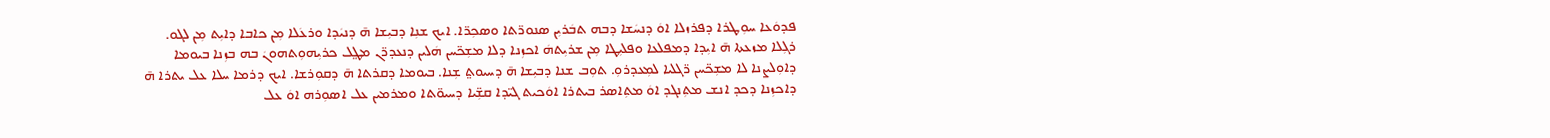ܦܕܘܿܥܐ ܚܘܼܛܪܐ ܕܦܪܙܠܐ ܐܘܿ ܕܢܚܿܫܐ ܕܒܗ ܬܒܿܪܝܼܢ ܣܢܘܪ̈ܬܐ ܘܣܟܼܪ̈ܐ. ܐܝܟ ܫܢܼܐ ܕܒܝܼܫܐ ܗ̄ ܕܢܝܿܕܐ ܘܪܥܿܠܐ ܡܼܢ ܟܐܒܐ ܕܐܝܼܬ ܡܼܢ ܠܓܘ. ܪܓܼܠܐ ܡܙܥܬܐ ܗ̄ ܐܝܼܕܐ ܕܡܦܠܥܐ ܘܦܠܝܼܛܐ ܡܼܢ ܫܪܝܼܬܗܿ ܐܟܙܼܢܐ ܕܠܐ ܡܫܼܟ̈ܚܢ ܗܿܠܝܢ ܕܢܥܕܪ̈ܢ ܡܛ݀ܠ ܟܪܝܼܗܘܼܬܗܘܢܿ ܒܗ ܒܙܼܢܐ ܒܝܘܡܐ ܕܐܘܼܠܨܢܐ ܠܐ ܡܫܼܟ̈ܚܢ ܪ̈ܓܠܝܐ ܠܡܼܥܕܪܘܼ. ܬܘܼܒ ܫܢܐ ܕܒܝܼܫܐ ܗ̄ ܕܚܝܘܬ݀ ܫܼܢܐ. ܒܝܘܡܐ ܕܩܪܬܐ ܗ̄ ܕܩܘܼܪܫܐ. ܐܝܟ ܕܪܡܐ ܚܠܐ ܥܠ ܝܬܪܐ ܗ̄ ܕܐܟܙܼܢܐ ܕܟܕ ܐܢܫ ܡܬܼܢܓܕ ܐܘܿ ܡܬܼܐܣܪ ܒܝܬܪܐ ܐܘܿܟܝܬ ܓܝ̈ܕܐ ܩܫܼ̈ܝܐ ܕܚܝܘ̈ܬܐ ܘܡܪܡܝܢ ܥܠ ܐܣܘܼܪܗ ܐܘܿ ܥܠ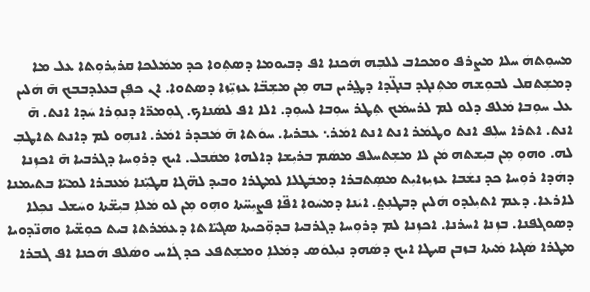ܡܚܘܼܬܗܿ ܚܠܐ ܡܨܪܦ ܘܡܟܐܒ ܠܠܒܼܗ ܗܿܟܢܐ ܐܦ ܕܒܝܘܡܐ ܕܣܬܼܘܐ ܟܕ ܡܡܿܠܟܐ ܩܪܝܼܪܘܼܬܐ ܥܠ ܡܐ ܕܡܫܼܬܩܠ ܠܒܘܼܫܗ ܡܬܼܢܓܕ ܒܢܓ̈ܕܐ ܕܛ݀ܪܝܢ ܒܗ ܡܼܢ ܡܫܼܒ̈ܐ ܥܙܝܼ̈ܙܐ ܕܣܬܘܐ. ܐܢ ܟܦܼܢ ܒܥܠܕܒܒܟ ܗ̄ ܗܿܠܝܢ ܥܠ ܚܘܼܒܐ ܡܿܠܦ ܕܠܘ ܠܡ ܠܪܚܡܿܟ ܬܼܛܪ ܚܘܼܒܐ ܠܚܘܼܕ. ܐܠܐ ܐܦ ܠܣܿܢܐܟ. ܓܘܼܡܪ̈ܐ ܕܢܘܼܪܐ ܚܿܕܐ ܐܢܬ. ܗ̄ ܐܢܬ. ܐܬܪܐ ܚܠܼܦ ܐܢܬ ܘܛܡܿܪ ܐܢܬ ܐܢܬ ܐܡܿܪ܆ ܥܒܪܝܐ. ܚܘܿܬܐ ܗ̄ ܡܿܒܕܪ ܐܡܿܪ. ܐܢܗܼܘ ܠܡ ܕܐܢܬ ܬܐܛܒܼ ܠܗ. ܘܗܘܼ ܡܼܢ ܒܝܼܫܬܗ ܡܿܢ ܠܐ ܡܫܼܬܚܠܦ ܡܣܿܡ ܒܪܝܼܫܐ ܕܐܠܗܐ ܡܩܿܒܠ. ܐܝܟ ܕܪܘܼܚܐ ܕܓܪܒܝܐ ܗ̄ ܐܟܙܼܢܐ ܕܗܿܕܐ ܪܘܼܚܐ ܟܕ ܢܫܿܒܐ ܥܙܝܼܙܐܝܼܬ ܡܣܼܬܒܪܐ ܕܡܒܿܛܠܐ ܠܡܛܪܐ ܘܒܝܕ ܠܗ̈ܓܐ ܩܛܝܼ̈ܢܐ ܡܿܥܒܪܐ ܠܡܝ̈ܐ ܒܬܝܡܢܐ ܠܐܪܥܐ. ܕܥܡ ܐܬܝܼܠܕܘ ܗܿܠܝܢ ܕܒܛܢܼܬ݀. ܐܝܿܢܐ ܕܡܚܿܘܐ ܐܦ̈ܐ ܦܨܝܼܚ̈ܬܐ ܘܗܼܘ ܡܼܢ ܠܘ ܡܿܠܐܼ ܒܝܼܫ̈ܬܐ ܘܚܿܫܠ ܢܟܼܠܐ ܕܣܘܓܦܢܐ. ܒܙܼܢܐ ܐܚܪܢܐ. ܐܟܙܼܢܐ ܠܡ ܕܪܘܼܚܐ ܕܓܪܒܝܐ ܒܕܘܼ̈ܟܝܬܐ ܣܓܝ̈ܐܬܐ ܕܥܡܿܪܬܐ ܒܝܬ ܟܘܼܫ̈ܝܐ ܘܗܢ̈ܕܘܝܐ ܡܛܪܐ ܣܿܓܝܐ ܡܿܝܬܐ ܒܙܒܢ ܩܝܛܐ ܐܝܟ ܕܣܿܗܕ ܢܝܼܠܘܿܣ ܕܡܿܠܐܼ ܘܡܫܼܬܦܥ ܟܕ ܓܿܐܚ ܘܣܿܠܦ ܗܿܟܢܐ ܐܦ ܓܒܪܐ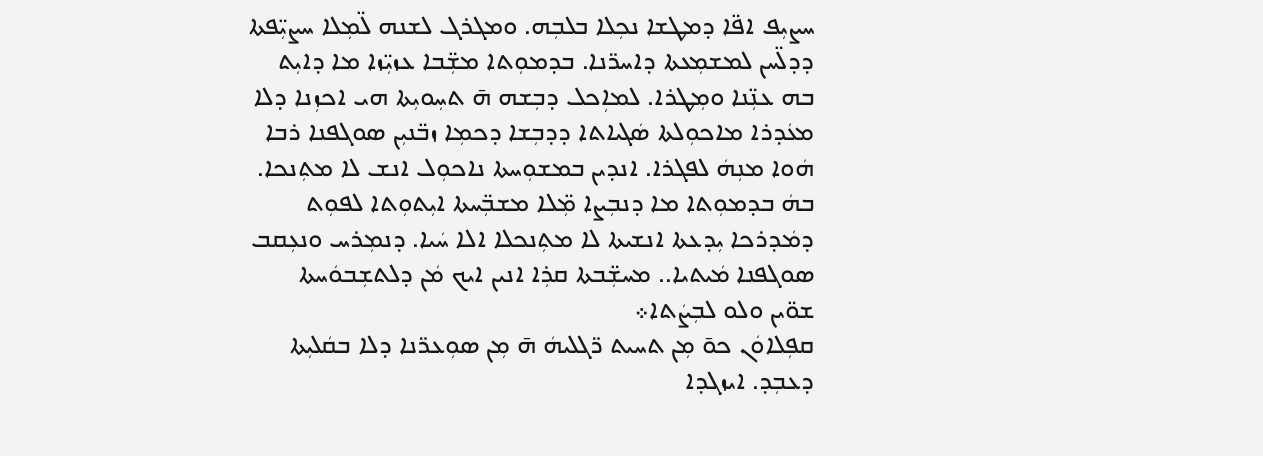ܚܨܝܼܦ ܐܦ̈ܐ ܕܡܛܫܐ ܢܟܼܠܐ ܒܠܒܼܗ. ܘܡܓܪܓ ܠܫܢܗ ܠ̈ܡܼܠܐ ܚܨܝܼ̈ܦܬܐ ܕܕܠ̈ܚܢ ܠܡܫܡܼܥܬܐ ܕܐܚܪ̈ܢܐ. ܒܕܡܘܼܬܐ ܡܫܼ̈ܒܐ ܥܙܝܼ̈ܙܐ ܡܐ ܕܐܝܼܬ ܒܗ ܥܢܼ̈ܢܐ ܘܡܼܛܪܐ. ܠܡܐܼܟܠ ܕܒܼܫܗ ܗ̄ ܬܚܼܘܝܼܬܐ ܗܝ ܐܟܙܼܢܐ ܕܠܐ ܡܥܿܕܪܐ ܡܐܟܘܼܠܬܐ ܣܿܓܝܐܬܐ ܕܕܒܼܫܐ ܕܟܡܼܐ ܙܒ̈ܢܝܼܢ ܣܘܓܦܢܐ ܪܒܐ ܗܿܘܐ ܡܢܼܗܿ ܠܦܓܪܐ. ܐܢܕܝܢ ܒܡܫܘܼܚܬܐ ܢܐܟܘܼܠ ܐܢܫ ܠܐ ܡܬܼܢܟܐ. ܒܗܿ ܒܕܡܘܼܬܐ ܡܐ ܕܢܒܼܨܐ ܡܼ̈ܠܐ ܡܫܒܼ̈ܚܬܐ ܐܝܼܬܘܼܬܐ ܠܦܘܼܬ ܕܡܿܕܪܟܐ ܝܼܕܥܬܐ ܐܢܫܝܬܐ ܠܐ ܡܬܼܢܟܠܐ ܐܠܐ ܚܿܝܐ. ܕܢܡܼܪܚ ܘܢܥܼܩܒ ܣܘܓܦܢܐ ܡܿܝܬܝܐ.. ܡܚܫܼ̈ܒܬܐ ܩܪܼܐ ܐܢܝܢ ܐܝܟ ܡܿܢ ܕܠܬܫܼܒܘܿܚܬܐ ܫܘ̈ܝܢ ܘܠܘ ܠܒܼܨܿܬܐ܀
ܩܦܼܠܐܘܿܢ ܟܘ̄ ܡܼܢ ܬܚܝܬ ܪ̈ܓܠܝܗܿ ܗ̄ ܡܼܢ ܣܘܼܥܪ̈ܢܐ ܕܠܐ ܒܩܿܠܝܼܬܐ ܕܥܒܼܕ. ܐܝܙܓܕܐ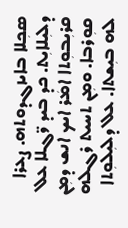ܣܟܼܠܐ ܒܐܝܙܓܕܘܬܗ. ܨܥܪܐ ܕܠܝܼܠܐܝܼܬ. ܟܕ ܒܝܕ ܪ̈ܓܠܐ ܥܠ ܩܪܝܼܒܘܼܬܐ ܐܡܿܪ ܐܝܟ ܐܢܫ ܕܡܼܢ ܩܘܼܪܒܐ. ܘܡܼܢ ܬܚܝܬ ܪܓܠܗ ܠܗ ܒܝܼܫܬܐ. ܥܠ ܕܠܝܼܠܘܼܬܐ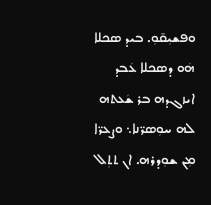ܘܦܫܝܼܩ̄ܘܼ. ܒܝܕ ܣܟܠܐ ܗܿܘ ܕܣܟܠܐ ܥܿܒܕ ܐܝܙܓܕܗ ܒܪ ܫܿܥܬܗ ܠܗ ܚܘܼܣܪ̈ܢܐ܆ ܘܨܥܪ̈ܐ ܡܼܢ ܫܘܼܕܪܗ. ܐܢ ܬܬܼܠ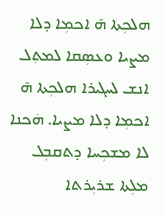ܗܠܟܼܬܐ ܗ̄ ܐܟܡܼܐ ܕܠܐ ܡܨܝܐ ܘܥܣܼܩܐ ܠܡܬܼܠ ܐܢܫ ܠܚܓܝܪܐ ܗܠܟܼܬܐ ܗ̄ ܐܟܡܼܐ ܕܠܐ ܡܨܝܐ. ܗܿܟܢܐ ܠܐ ܡܫܟܼܚܐ ܕܬܩܒܼܠ ܡܠܼܬܐ ܫܪܝܼܪܬܐ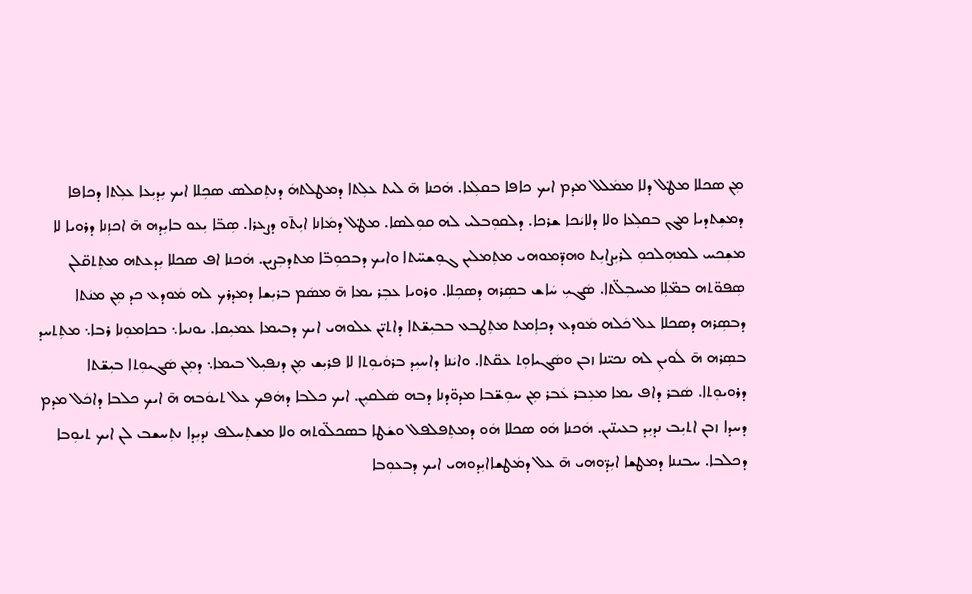ܡܼܢ ܣܟܠܐ ܡܛ݀ܠ ܕܠܐ ܡܡܿܠܠ ܡܕܡ ܐܝܟ ܟܐܦܐ ܒܩܠܼܥܐ. ܗܿܟܢܐ ܗ̄ ܠܝܬ ܥܠܼܬܐ ܕܡܛܠܬܗܿ ܕܢܬܼܩܠܣ ܣܟܼܠܐ ܐܝܟ ܝܼܕܝܼܥܐ ܥܠܼܬܐ ܕܟܐܦܐ ܕܡܫܼܬܕܝܐ ܡܓܢ ܒܩܠܼܥܐ ܘܠܐ ܕܠܐܝܿܟܐ ܫܪܟܐ. ܕܠܩܘܼܒܠܝ ܠܗ ܩܘܼܠܣܐ. ܡܛ݀ܠ ܕܡܿܐܢܐ ܐܝܼܬ̄ܘ ܕܨܥܪܐ. ܣܼܒ̈ܐ ܝܼܥܘ ܒܐܝܼܕܗ ܗ̄ ܐܟܙܼܢܐ ܕܪܘܝܐ ܠܐ ܡܫܼܟܚ ܠܡܗܼܠܟܘܼ ܠܪܝܼܨܐܝܼܬ ܘܗܕ̈ܡܘܗܝ ܡܬܼܡܠܝܢ ܓܘܼܫܚ̈ܬܐ ܘܐܝܟ ܕܒܟܘܼܒ̈ܐ ܡܬܕܒܼܨܝܢ. ܗܿܟܢܐ ܐܦ ܣܟܠܐ ܝܼܕܥܬܗ ܡܬܼܬܩ̈ܠܢ ܣܼܦܘ̈ܬܗ ܒܡ̈ܠܼܐ ܡܚܒܼܠ̈ܬܐ. ܣܿܓܝܼ ܚܿܐܫ ܒܣܼܪܗ ܕܣܟܼܠܐ. ܘܪܘܝܐ ܥܒܼܪ ܝܡܐ ܗ̄ ܡܣܿܡ ܒܪܝܼܫܐ ܕܡܕܪܟ ܠܗ ܡܿܘܕܥ ܟܕ ܡܼܢ ܡܢܿܬܐ ܕܒܣܼܪܗ ܕܣܟܠܐ ܥܠ ܟܿܠܗ ܡܿܘܕܥ ܕܟܐܼܡܬ ܡܬܼܛܒܥ ܒܒܝܼܫ̈ܬܐ ܕܐܬܝ̈ܢ ܥܠܘܗܝ ܐܝܟ ܕܒܝܡܐ ܥܡܝܼܩܐ. ܝܘܢܝܐ܆ ܒܟܐܡܘܼܢܐ ܪܒܐ܆ ܡܬܼܬܚܕ ܒܣܼܪܗ ܗ̄ ܠܿܘܝܢܼ ܠܗ ܢܟܝ̈ܢܐ ܙܒܢ ܘܣܿܓܝܐܘܼܬ ܥܩ̈ܬܐ. ܘܐܝܿܢܐ ܕܐܚܝܼܕ ܒܪܘܿܝܘܼܬܐ ܠܐ ܦܪܝܼܫ ܡܼܢ ܕܢܦܝܼܠ ܒܝܡܐ܆ ܕܡܼܢ ܣܿܓܝܘܼܬܐ ܒܝܼܫ̈ܬܐ ܕܪܘܝܘܼܬܐ. ܣܿܒܪ ܕܐܦ ܝܡܐ ܡܥܼܒܪ ܥܿܒܪ ܡܼܢ ܚܘܼܫ̈ܒܐ ܡܕܘ̈ܕܢܐ ܕܒܗ ܣܿܠܩܝܼܢ. ܐܝܟ ܟܠܒܐ ܕܗܿܦܟ ܥܠ ܬܝܘܿܒܗ ܗ̄ ܐܝܟ ܟܠܒܐ ܕܐܟܿܠ ܡܕܡ ܕܚܕܐ ܙܒܢ ܐܬܝܼܒ ܢܕܝܼܕ ܒܥܝܢ̈ܝܢ. ܗܿܟܢܐ ܗܿܘ ܣܟܠܐ ܗܿܘ ܕܡܬܼܦܠܦܠ ܘܫܿܛܐ ܒܣܟܠ̈ܘܬܗ ܘܠܐ ܡܫܬܼܚܠܦ ܢܕܝܼܕܐ ܢܬܼܚܫܒ ܠܢ ܐܝܟ ܬܝܘܼܒܐ ܕܟܠܒܐ. ܚܒܢܢܐ ܕܡܛܫܐ ܐܝܼܕ̈ܘܗܝ ܗ̄ ܥܠ ܕܡܿܛܫܐܐܝܼܕܘܗܝ ܐܝܟ ܕܒܥܘܼܒܐ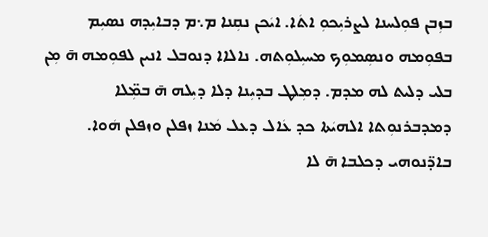ܒܙܼܒܢ ܦܘܼܠܚܢܐ ܠܨܪܝܼܟܘܼ ܐܬܿܐ. ܐܝܿܟܢ ܢܩܼܢܐ ܡ܆ܡ ܕܒܐܝܼܕܗ ܢܣܝܼܡ ܒܦܘܼܡܗ ܘܢܣܼܡܘܼܟ ܡܚܝܼܠܘܼܬܗ. ܢܐܠܐܐ ܕܢܘܒܠ ܐܢܝܢ ܠܦܘܼܡܗ ܗ̄ ܡܼܢ ܒܠܝ ܕܠܝܬ ܠܗ ܡܕܡ. ܕܡܼܠܛ ܒܕܝܼܢܐ ܕܠܐ ܕܝܼܠܗ ܗ̄ ܒܡܼ̈ܠܐ ܕܡܕܒܪܢܘܼܬܐ ܐܠܗܝܿܬܐ ܟܕ ܥܿܐܠ ܕܥܠ ܡܿܢܐ ܙܦܠܢ ܘܙܦܠܢ ܗܿܘܐ. ܒܐܕ̈ܢܘܗܝ ܕܟܠܒܐ ܗ̄ ܠܐ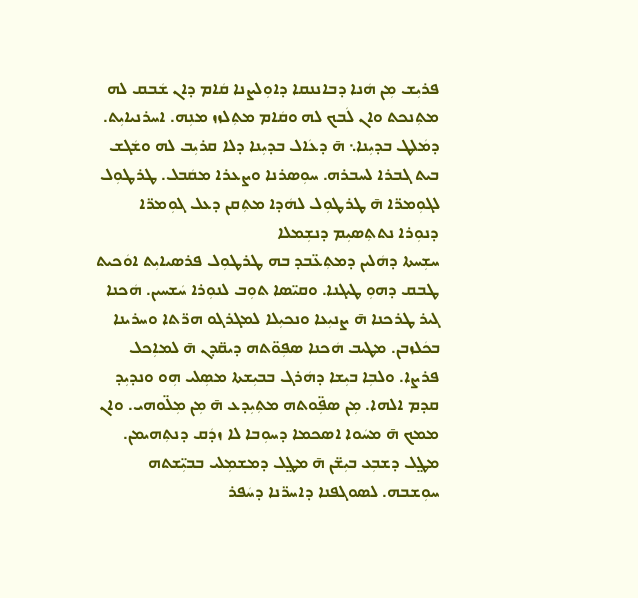ܦܪܝܼܫ ܡܼܢ ܗܿܢܐ ܕܒܐܢܢܩܐ ܕܐܘܼܠܨܢܐ ܩܿܐܡ ܕܐܢ ܫܿܒܩ ܠܗ ܡܬܼܢܟܬ ܘܐܢ ܠܿܒܟ ܠܗ ܘܩܿܐܡ ܡܬܼܠܙܙ ܡܢܼܗ. ܐܚܪܢܝܐܝܼܬ. ܕܡܿܠܛ ܒܕܝܼܢܐ܆ ܗ̄ ܕܥܿܐܠ ܒܕܝܼܢܐ ܕܠܐ ܩܪܝܼܒ ܠܗ ܘܫܿܓܫ ܒܝܬ ܓܒܪܐ ܠܚܒܪܗ. ܚܘܼܣܪܢܐ ܘܨܥܪܐ ܡܩܿܒܠ. ܛܪܛܘܼܠ ܠܓܘܼܡܪ̈ܐ ܗ̄ ܛܪܛܘܼܠ ܠܗܿܕܐ ܡܬܼܩܢ ܕܥܠ ܓܘܼܡܪ̈ܐ ܕܢܘܼܪܐ ܢܬܬܼܣܝܼܡ ܕܢܫܼܡܠܐ
ܚܫܼܚܬܐ ܕܗܿܠܝܢ ܕܡܬܼܥ̈ܒܕ ܒܗ ܛܪܛܘܼܠ ܦܪܣܝܐܝܼܬ ܐܘܿܟܝܬ ܛܒܩ ܕܗܘܼ ܛܝܓܢܐ. ܘܩܝ̈ܣܐ ܬܘܼܒ ܠܢܘܼܪܐ ܚܿܫܚܝܢ. ܗܿܟܢܐ ܓܝܪ ܛܪܟܢܐ ܗ̄ ܨܢܝܼܥܐ ܘܢܟܝܼܠܐ ܠܡܓܪܓܘ ܗܪ̈ܬܐ ܘܚܪܝܢܐ ܒܟܿܠܙܒܢ. ܡܛܝܒ ܗܿܟܢܐ ܣܦܼܘ̈ܬܗ ܕܝܩ̈ܕܢ ܗ̄ ܠܡܐܼܟܠ ܦܪܨܐ. ܘܠܒܼܐ ܒܝܼܫܐ ܕܗܿܪܓ ܒܒܝܼܫܬܐ ܡܣܼܠܝ ܗܼܘ ܘܢܕܝܼܕ ܩܕܡ ܐܠܗܐ. ܡܼܢ ܣܦܼ̈ܘܬܗ ܡܬܼܝܼܕܥ ܗ̄ ܡܼܢ ܡܼܠ̈ܘܗܝ. ܘܐܢ ܡܡܟ ܗ̄ ܡܚܿܘܐ ܐܣܟܡܐ ܕܚܘܼܒܐ ܠܐ ܙܕܿܩ ܕܢܬܼܗܝܡܢ. ܡܛ݀ܠ ܕܫܒܼܥ ܒܝܼܫ̈ܢ ܗ̄ ܡܛ݀ܠ ܕܡܫܡܼܠܝ ܒܒܝܼ̈ܫܬܗ ܚܘܼܫܒܗ. ܠܣܘܓܦܢܐ ܕܐܚܪ̈ܢܐ ܕܚܿܦܪ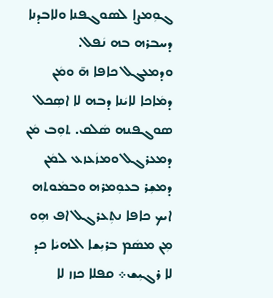ܓܘܼܡܨܐ ܠܣܘܓܦܢܐ ܘܠܐܒܕܢܐ ܕܚܒܪܗ ܒܗ ܢܿܦܠ. ܘܕܡܥܓܠ ܟܐܦܐ ܗ̄ ܘܡܿܢ ܕܡܿܐܟܐ ܠܐܝܿܢܐ ܕܒܗ ܠܐ ܐܣܼܟܠ ܣܘܓܦܢܗ ܣܿܠܩ. ܬܘܼܒ ܡܿܢ ܕܡܥܪܓܠ ܘܡܙܿܥܙܥ ܠܡܿܢ ܕܡܫܼܪ ܒܥܘܼܡܪܗ ܘܒܡܿܘܬܗ ܐܝܟ ܟܐܦܐ ܢܬܼܥܪܓܠ ܐܦ ܗܼܘ ܡܼܢ ܡܣܿܡ ܒܪܝܼܫܐ ܐܠܗܝܿܐ ܟܕ ܠܐ ܪܓܝܼܫ܀ ܩܦܠܐ ܟܙܙ ܠܐ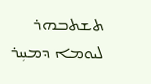ܬܫܬܒܗܪ ܠܝܘܡܐ ܕܡܚܼܪ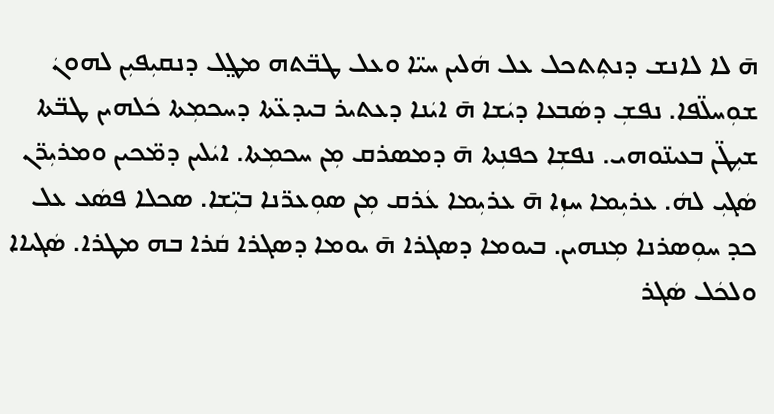ܗ̄ ܠܐ ܠܐܢܫ ܕܢܬܼܬܟܠ ܥܠ ܗܿܠܝܢ ܚܝ̈ܐ ܘܥܠ ܛܒ̈ܬܗ ܡܛ݀ܠ ܕܢܩܝܼܦܝܼܢ ܠܗܘܢܿ ܫܘܼܚܠ̈ܦܐ. ܢܦܫܼ ܕܣܿܒܥܐ ܕܝܿܫܐ ܗ̄ ܐܝܿܢܐ ܕܥܬܝܪ ܒܝܕܥ̈ܬܐ ܕܚܟܡܼܬܐ ܟܿܠܗܝܢ ܛܒ̈ܬܐ ܫܝܼܛ̈ܢ ܒܥܝܢ̈ܘܗܝ. ܢܦܫܼܐ ܟܦܢܼܬܐ ܗ̄ ܕܡܣܪܩ ܡܼܢ ܚܟܡܼܬܐ. ܐܝܿܠܝܢ ܕܡ̈ܟܝܢ ܘܡܪܝܼܪ̈ܢ ܣܿܓܝܼ ܠܗܿ. ܥܪܝܼܡܐ ܚܙܼܐ ܗ̄ ܥܪܝܼܡܐ ܥܿܪܩ ܡܼܢ ܣܘܼܥܪ̈ܢܐ ܒܝܼ̈ܫܐ. ܣܟܠܐ ܦܣܿܥ ܥܠ ܟܕ ܚܘܼܣܪܢܐ ܡܼܢܗܝܢ. ܒܝܘܡܐ ܕܣܓܪܐ ܗ̄ ܝܘܡܐ ܕܣܓܪܐ ܩܿܪܐ ܒܗ ܡܛܪܐ. ܣܿܓܝܐܐ ܘܠܟܿܠ ܣܿܓܪ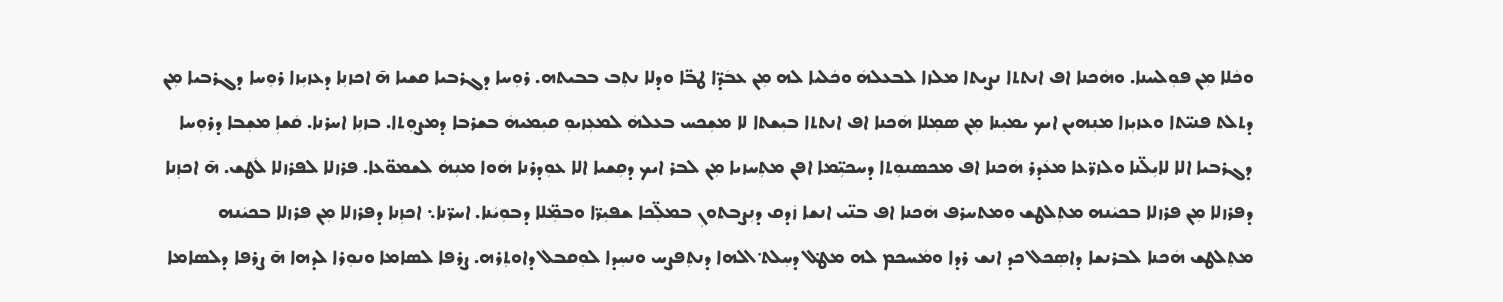ܘܟܿܠܐ ܡܼܢ ܦܘܼܠܚܢܐ. ܘܗܿܟܢܐ ܐܦ ܐܢܬܬܐ ܢܨܝܬܐ ܡܠܙܐ ܠܒܥܠܗܿ ܘܟܿܠܝܐ ܠܗ ܡܼܢ ܥܒܿܕ̈ܐ ܛܒ̈ܐ ܘܕܠܐ ܢܬܼܒ ܒܒܝܬܗ. ܪܘܼܚܐ ܕܓܪܒܝܐ ܩܫܝܐ ܗ̄ ܐܟܙܢܼܐ ܕܥܙܝܼܙܐ ܪܘܼܚܐ ܕܓܪܒܝܐ ܡܼܢ ܕܬܠܬ ܦܢܝ̈ܬܐ ܘܥܙܝܼܙܐ ܡܢܼܗܝܢ ܐܝܟ ܝܡܝܼܢܐ ܡܼܢ ܣܡܼܠܐ ܗܿܟܢܐ ܐܦ ܐܢܬܬܐ ܒܝܼܫܬܐ ܠܐ ܡܫܼܟܚ ܒܥܠܗܿ ܠܡܥܼܙܝܘܼ ܩܝܼܡܝܗܿ ܒܫܪܒܐ ܕܡܨܘܼܬܐ. ܒܙܢܼܐ ܐܚܪܢܐ. ܩܿܫܐܼ ܡܫܼܒܐ ܕܪܘܼܚܐ ܕܓܪܒܝܐ ܐܠܐ ܠܐܝܼܠ̈ܢܐ ܘܠܙܪ̈ܥܐ ܡܥܿܕܪ ܗܿܟܢܐ ܐܦ ܡܟܣܢܘܼܬܐ ܕܚܟܝܼ̈ܡܐ ܐܦܢ ܡܬܼܚܙܝܐ ܡܼܢ ܠܒܪ ܐܝܟ ܕܩܼܫܝܐ ܐܠܐ ܥܘܼܕܪܢܐ ܗܿܘܐ ܡܢܼܗܿ ܠܫܡܘ̈ܥܐ. ܦܪܙܠܐ ܠܦܪܙܠܐ ܠܿܛܫ. ܗ̄ ܐܟܙܼܢܐ ܕܦܪܙܠܐ ܡܼܢ ܦܪܙܠܐ ܒܟܝܿܢܗ ܡܬܼܠܛܫ ܘܡܬܚܪܦ ܗܿܟܢܐ ܐܦ ܒܢ̈ܝ ܐܢܫܐ ܙܿܕܩ ܕܢܼܨܒܬܘܢܼ ܒܡܠܼ̈ܟܐ ܫܦܝܼܪ̈ܐ ܘܒܡܼ̈ܠܐ ܕܒܘܼܝܿܢܐ. ܐܚܪ̈ܢܐ܆ ܐܟܙܼܢܐ ܕܦܪܙܠܐ ܡܼܢ ܦܪܙܠܐ ܒܟܝܿܢܗ ܡܬܼܠܛܫ ܗܿܟܢܐ ܠܒܪܢܫܐ ܕܐܣܼܟܠ ܟܕ ܐܢܫ ܪܕܐ ܘܡܿܚܟܡ ܠܗ ܡܛ݀ܠ ܕܚܼܠܬ݀ ܐܠܗܐ ܕܢܬܼܦܨܚ ܘܢܚܼܕܐ ܠܘܼܩܒܠ ܕܐܘܬܼܪܗ. ܨܪܦܐ ܠܣܐܡܐ ܘܢܘܼܪܐ ܠܕܗܐ ܗ̄ ܨܪܦܐ ܕܠܣܐܡܐ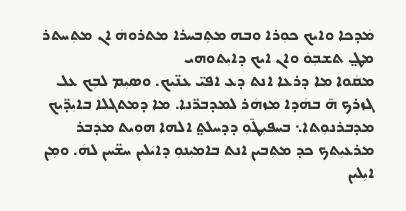ܡܿܕܟܐ ܘܐܝܟ ܟܘܼܪܐ ܘܒܗ ܡܬܼܒܚܪܐ ܡܬܪܘܗܿ ܐܢ ܡܬܼܚܬܪ ܡܛ݀ ܬܫܒܼܘܿ ܘܐܢ ܐܝܟ ܕܐܝܼܬܘܗܝ
ܡܩܿܘܐ ܡܐ ܕܪܥܐ ܐܢܬ ܕܥ ܐܦܝ̈ ܥܢ̈ܝܟ. ܘܣܝܼܡ ܠܒܼܟ ܥܠ ܓܙܪܟ ܗ̄ ܒܗܿܕܐ ܡܙܗܿܪ ܠܡܕܒܪ̈ܢܐ. ܡܐ ܕܡܬܓܠܐ ܒܐܝܼܕ̈ܝܟ ܡܕܒܪܢܘܼܬܐ܆ ܒܚܦܝܼܛ̄ܘܼ ܕܕܚܠܬ݀ ܐܠܗܐ ܗܘܼܝܬ ܡܕܿܒܪ ܡܪܥܝܼܬܟ ܟܕ ܡܬܼܒܝܢ ܐܢܬ ܒܐܡܝܼܢܘܼ ܕܐܝܿܠܝܢ ܚܫ̈ܚܢ ܠܗܿ. ܘܡܼܢ ܐܝܼܠܝܢ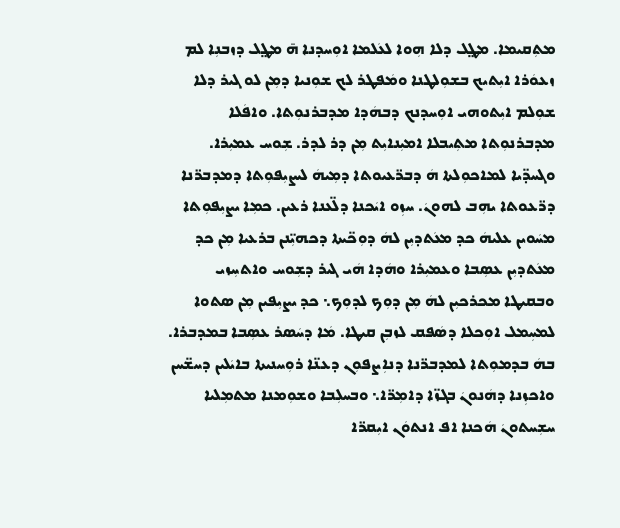ܡܬܼܩܝܡܐ. ܡܛ݀ܠ ܕܠܐ ܗܼܘܐ ܠܥܿܠܡܐ ܐܘܼܚܕܢܐ ܗ̄ ܡܛ݀ܠ ܕܙܒܢܼܐ ܠܡ ܙܥܘܿܪܐ ܐܝܼܬܝܟ ܒܫܘܼܠܛܢܐ ܘܡܿܦܛܪ ܠܟ ܫܘܼܢܝܐ ܕܡܼܢ ܠܘ ܓܝܪ ܕܠܐ ܫܘܼܠܡ ܐܝܼܬܘܗܝ ܐܘܼܚܕܢܟ ܕܒܗܿܕܐ ܡܕܒܪܢܘܼܬܐ. ܘܐܦܿܠܐ ܡܕܒܪܢܘܼܬܐ ܡܬܼܝܒܠܐ ܐܡܝܼܢܐܝܼܬ ܡܼܢ ܕܪ ܠܕܪ. ܫܼܘܚ ܥܡܝܼܪܐ. ܘܓܚܕ̈ܝܐ ܠܡܐܟܘܼܠܬܐ ܗܿ ܕܒܪ̈ܥܝܘܬܐ ܕܡܼܝܗܿ ܠܝܨܝܼܦܘܼܬܐ ܕܡܕܒܪ̈ܢܐ ܕܪ̈ܥܘܬܐ ܝܗܼܒ ܠܗܘܢܿ. ܚܙܼܘ ܐܝܿܟܢܐ ܕܠ̈ܥܢܐ ܪܥܝܢ. ܟܡܼܐ ܝܨܝܼܦܘܼܬܐ ܡܚܿܘܝܢ ܥܠܝܗܿ ܟܕ ܡܥܿܬܕܝܼܢ ܠܗܿ ܕܘܼܟ̈ܝܬܐ ܕܟܗܝܼ̈ܢܢ ܒܪܥܝܐ ܡܼܢ ܟܕ ܡܥܿܬܕܝܼܢ ܥܣܼܒܐ ܘܥܡܝܼܪܐ ܘܗܿܕܐ ܗܿܝ ܓܝܪ ܕܫܼܘܚ ܘܐܬܚܼܙܝ ܘܒܩܝܛܐ ܡܟܪܟܝܼܢ ܠܗܿ ܡܼܢ ܕܘܼܟ ܠܕܘܼܟ܆ ܟܕ ܝܨܝܼܦܝܢ ܡܼܢ ܣܬܘܐ ܠܡܚܼܡܠ ܐܘܼܟܠܐ ܕܣܿܦܩ ܠܙܒܼܢ ܩܝܛܐ. ܡܿܐ ܕܚܿܣܪ ܥܣܼܒܐ ܒܡܕܒܪܐ. ܒܗܿ ܒܕܡܘܼܬܐ ܠܡܕܒܪ̈ܢܐ ܕܢܐܼܨܦܘܼܢ ܕܥܢ̈ܐ ܪܘܼܚܢܝܬܐ ܒܐܝܿܠܝܢ ܕܚܫ̈ܚܢ ܘܐܟܙܼܢܐ ܕܗܿܢܘܢܿ ܒܓܙ̈ܐ ܕܐܡܼܪ̈ܐ܆ ܘܒܚܠܼܒܐ ܘܫܘܼܡܢܐ ܡܬܡܼܠܝܐ ܚܫܼܚܬܘܢܿ ܗܿܟܢܐ ܐܦ ܐܢܬܘܿܢ ܐܝܼܩܪ̈ܐ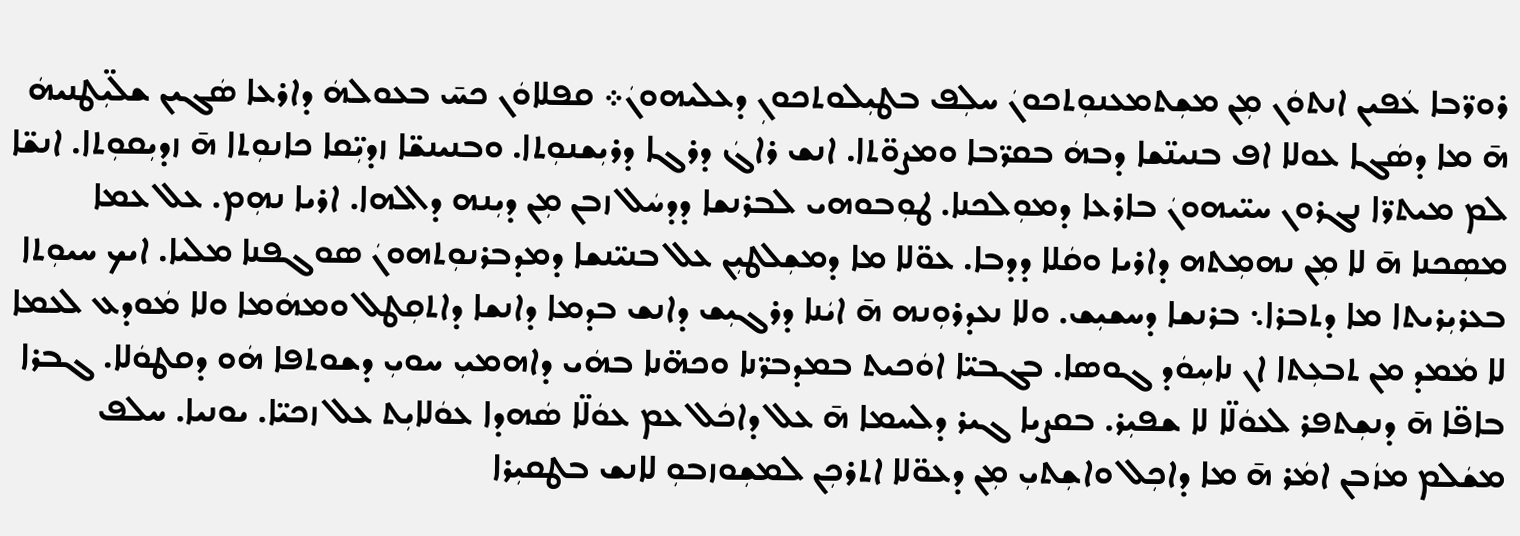ܪܘܪ̈ܒܐ ܥܿܦܝܢ ܐܢܬܘܿܢ ܡܼܢ ܡܫܼܬܡܥܢܘܼܬܟܘܢܿ ܚܠܼܦ ܒܛܝܼܠܘܬܟܘܢܼ ܕܥܠܝܗܘܢܿ܀ ܩܦܠܐܘܿܢ ܟܚ̄ ܒܥܘܠܗܿ ܕܐܪܥܐ ܣܿܓܝܢ ܫܠ̈ܝܼܛܢܝܗܿ ܗ̄ ܡܐ ܕܣܿܓܐ ܥܘܠܐ ܐܦ ܒܢܝܢ̈ܫܐ ܕܒܗܿ ܒܩܪ̈ܒܐ ܘܡܨܘ̈ܬܐ. ܐܢܫ ܪܐܓܿ ܕܪܓܐ ܕܪܝܼܫܢܘܼܬܐ. ܘܒܢܝܢܫ̈ܐ ܙܕܝܼ̈ܩܐ ܟܐܢܘܼܬܐ ܗ̄ ܙܕܝܼܩܘܼܬܐ. ܐܢܫ̈ܐ ܠܡ ܡܝܬܪ̈ܐ ܢܓܪܘܢ ܚܝ̈ܝܗܘܢܿ ܒܐܪܥܐ ܕܡܘܼܠܟܢܐ. ܛܘܼܒܘܗܝ ܠܒܪܢܫܐ ܕܕܚܿܠ ܙܒܢ ܡܼܢ ܕܝܼܢܗ ܕܐܠܗܐ. ܐܪܝܐ ܢܗܼܡ. ܥܠ ܥܡܐ ܡܣܼܟܢܐ ܗ̄ ܠܐ ܡܼܢ ܢܗܡܼܬܗ ܕܐܪܝܐ ܘܩܿܠܐ ܕܕܒܐ. ܥܘ̈ܠܐ ܡܐ ܕܡܫܼܠܛܝܼܢ ܥܠ ܒܢܝ̈ܢܫܐ ܕܡܕܒܪܢܘܼܬܗܘܢܿ ܣܘܓܦܢܐ ܡܠܝܐ. ܐܝܟ ܚܝܘܼܬܐ ܒܥܪܝܼܪܝܬܐ ܡܐ ܕܬܒܪܐ܆ ܒܪܢܫܐ ܕܚܫܝܼܫ. ܘܠܐ ܢܥܕܪܘܼܢܗ ܗ̄ ܐܝܿܢܐ ܕܪܓܝܼܫ ܕܐܢܫ ܒܕܡܐ ܕܐܢܫܐ ܕܐܬܩܼܛܠ ܘܡܗܿܡܐ ܘܠܐ ܡܿܘܕܥ ܠܥܡܐ ܠܐ ܡܿܡܕ ܡܢ ܬܒܥܼܬܐ ܐܢ ܢܐܚܼܘܿܕ ܓܘܣܐ. ܒܓܒܝ̈ܐ ܐܘܿܟܝܬ ܒܡܕܒܪ̈ܢܐ ܘܟܗ̈ܢܐ ܒܗܿܝ ܕܐܗܡܝܼ ܚܘܝܼ ܕܫܘܬܦܐ ܗܿܘ ܕܩܛܘܿܠܐ. ܓܒܪܐ ܒܐܦ̈ܐ ܗ̄ ܕܢܫܼܬܦܪ ܠܥܘܿܠ̈ܐ ܠܐ ܫܦܝܼܪ. ܒܩܨܝܐ ܓܝܪ ܕܠܚܡܐ ܗ̄ ܥܠ ܕܐܟܿܠ ܥܡ ܥܘܿܠ̈ܐ ܣܿܗܕܐ ܥܘܿܠܐܝܼܬ ܥܠ ܙܟܝ̈ܐ. ܝܘܢܝܐ. ܚܠܦ ܡܫܿܠܡ ܡܙܿܒܢ ܐܡܿܪ ܗ̄ ܡܐ ܕܐܟܼܠ ܘܐܫܼܬܝܼ ܡܼܢ ܕܥܘ̈ܠܐ ܐܬܪܟܼܢ ܠܡܫܼܘܙܒܘܼ ܠܐܢܫ ܒܛܩܝܼܪܐ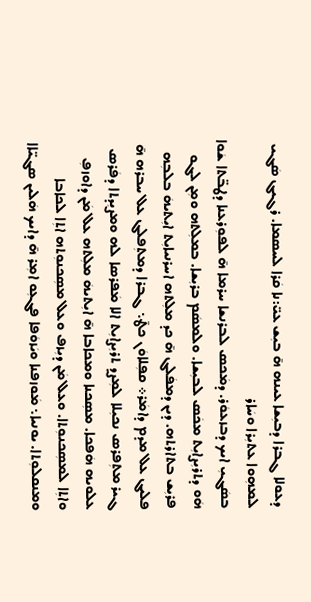ܕܥܘܠܐ ܓܒܪܐ ܕܒܝܼܫܐ ܥܝܢܗ ܗ̄ ܒܝܼܫ ܥܝ̈:ܢܐ ܩܿܪܐ ܠܚܣܡܐ. ܪܓܝܓ ܣܿܓܝ ܠܡܗܼܘܐ ܥܬܝܼܪܐ ܘܚܿܐܪ
ܒܣܿܓܝܼ ܐܝܟ ܕܒܙܥܘܿܪ. ܕܡܿܟܣ ܠܒܪܢܫܐ ܚܪܡܐ ܗ̄ ܠܦܘܼܪܥܢܐ ܕܛܒ̈ܬܐ ܫܿܘܐ ܗܿܘ ܕܬܪܝܼܨܐܝܼܬ ܡܟܿܣ ܠܒܝܼܫܐ. ܘܠܡܣܿܡ ܒܪܝܼܫܐ. ܒܡܠܼܬܗ ܘܡܼܢ ܠܓܘ ܦܪܝܼܫ ܒܬܐܪܬܗ. ܕܝܢ ܕܡܦܿܠܓ ܗ̄ ܟܕ ܡܠܼܬܗ ܐܚܪܢܝܐܝܼܬ ܐܝܼܬܝܗܿ ܒܠܒܼܗ ܦܠܝܓ ܥܠ ܡܕܡ ܕܐܡܿܪ܀ ܩܦܼܠܐܘܿܢ ܟܛ̄܆ ܓܒܪܐ ܕܡܬܼܦܠܓ ܥܠ ܚܒܪܗ ܗ̄ ܓܝܪ ܡܬܼܦܪܣ ܢܟܝܼܠܐ ܠܡܼܨܕ ܬܪܝܼܨܐܝܼܬ ܐܠܐ ܡܿܦܪܣܐ ܠܗ ܘܡܨܝܼܕܬܐ ܕܦܿܪܣ ܥܠܘܝܗ ܗܿܦܟܐ. ܡܣܼܟܢܐ ܘܡܟܐܒܐ ܗ̄ ܐܝܼܬܝܗܿ ܡܠܼܬܗ ܥܠ ܡܿܢ ܕܐܘܙܦܼ ܘܐܬܼܐ ܠܡܣܼܟܢܘܼܬܐ. ܘܥܠ ܡܿܢ ܕܝܼܙܦ ܘܥܠ ܡܣܼܟܢܘܼܬܗ ܐܬܼܐ ܠܟܐܒܐ ܘܡܢܩܠܘܼܬܐ. ܝܘܢܝܐ܆ ܡܿܘܙܦܢܐ ܘܝܿܙܘܿܦܐ ܦܓܥܼܘ ܐܡܼܪ ܗ̄ ܕܐܝܟ ܗܿܠܝܢ ܣܓܝ̈ܐܐ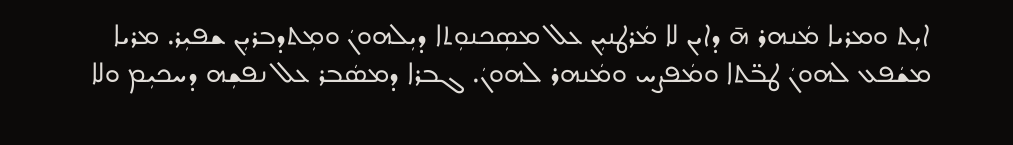ܐܝܼܬ ܘܡܪܝܐ ܡܿܢܗܪ ܗ̄ ܕܐܝܢ ܠܐ ܡܿܪܛܢܝܼܢ ܥܠ ܡܣܼܟܢܘܼܬܐ ܕܝܼܠܗܘܢܿ ܘܡܼܬܕܒܪܝܼܢ ܫܦܝܼܪ. ܡܪܝܐ ܡܫܿܦܥ ܠܗܘܢܿ ܛܒ̈ܬܐ ܘܡܿܦܨܚ ܘܡܿܢܗܪ ܠܗܘܢܿ. ܓܒܪܐ ܕܡܣܿܒܪ ܥܠ ܢܦܫܼܗ ܕܚܟܝܼܡ ܘܠܐ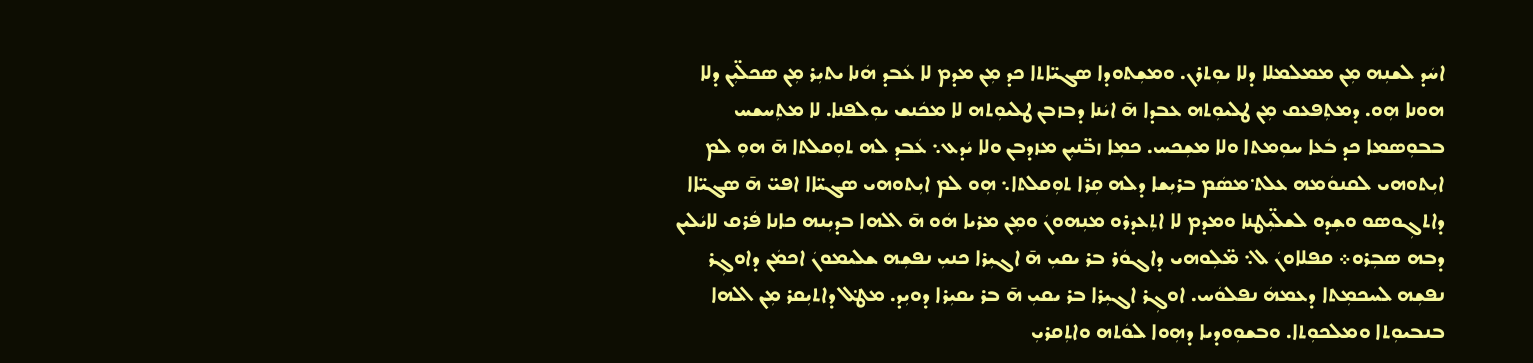ܐܚܿܕ ܠܫܢܼܗ ܡܼܢ ܡܡܠܡܠܐ ܕܠܐ ܝܘܼܬܪܢ. ܘܡܫܼܬܘܕܐ ܣܓܝ̈ܐܬܐ ܟܕ ܡܼܢ ܡܕܡ ܠܐ ܥܿܒܕ ܗܿܢܐ ܝܬܝܼܪ ܡܼܢ ܣܟܠ̈ܝܼܢ ܕܠܐ ܗܘܢܐ ܗܼܘ. ܕܡܬܼܦܥܩ ܡܼܢ ܛܠܝܘܼܬܗ ܥܒܕܐ ܗ̄ ܐܝܿܢܐ ܕܒܙܒܢ ܛܠܝܘܼܬܗ ܠܐ ܡܟܿܢܫ ܝܘܼܠܦܢܐ. ܠܐ ܡܬܼܚܫܚ ܒܒܘܼܣܡܐ ܟܕ ܒܿܥܐ ܚܘܼܡܬܐ ܘܠܐ ܡܫܼܟܚ. ܟܡܼܐ ܙܒ̈ܢܝܼܢ ܡܙܕܒܢ ܘܠܐ ܝܿܕܥ܆ ܥܿܒܕ ܠܗ ܬܘܼܩܠܬܐ ܗ̄ ܗܘܼ ܠܡ ܐܝܼܬܘܗܝ ܠܩܢܘܿܡܗ ܥܠܬ݀ ܡܣܿܡ ܒܪܝܼܫܐ ܕܠܗ ܩܼܪܐ ܬܘܼܩܠܬܐ܆ ܗܼܘ ܠܡ ܐܝܼܬܘܗܝ ܣܓܝ̈ܐܐ ܐܦܝ̈ ܗ̄ ܣܓܝ̈ܐܐ ܕܐܬܓܼܘܣܘ ܘܫܼܕܘ ܠܫܠ̈ܝܼܛܢܐ ܘܡܕܡ ܠܐ ܐܬܼܥܕܪܘ ܡܢܼܗܘܢܿ ܘܡܼܢ ܡܪܝܐ ܗܿܘ ܗ̄ ܐܠܗܐ ܒܕܝܼܢܗ ܟܐܢܐ ܦܿܪܩ ܠܐܝܿܠܝܢ ܕܒܗ ܣܒܼܪܘ܀ ܩܦܠܐܘܢܿ ܠ܆ ܡ̈ܠܼܘܗܝ ܕܐܓܘܿܪ ܒܪ ܝܩܝܼ ܗ̄ ܐܓܝܼܪܐ ܟܢܝܼ ܢܦܫܼܗ ܫܠܝܡܘܢܿ ܐܟܡܿܢ ܕܐܘܓܼܪ ܢܦܫܼܗ ܠܚܟܡܼܬܐ ܕܥܡܗܿ ܢܦܠܘܿܚ. ܐܘܓܼܪ ܐܓܝܼܪܐ ܒܪ ܝܩܝܼ ܗ̄ ܒܪ ܝܩܝܼܪܐ ܕܘܝܼܕ. ܡܛ݀ܠ ܕܐܬܝܼܩܪ ܡܼܢ ܐܠܗܐ ܒܢܒܝܘܼܬܐ ܘܡܠܟܘܼܬܐ. ܘܒܫܘܼܘܕܝܐ ܕܗܼܘܐ ܠܘܿܬܗ ܘܐܬܼܩܪܝܼ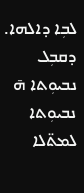ܠܒܼܐ ܕܐܠܗܐ. ܕܩܒܼܠ ܢܒܝܘܼܬܐ ܗ̄ ܢܒܝܘܼܬܐ ܠܡܬ̈ܠܐ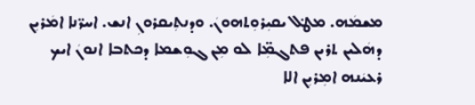ܡܫܡܿܗ. ܡܛ݀ܠ ܝܩܝܼܪܘܼܬܗܘܢܿ. ܘܕܢܬܼܝܩܪܘܢܼ ܐܢܫ. ܐܚܪ̈ܢܐ ܐܡܿܪܝܼܢ ܕܗܿܠܝܢ ܬܪܝܢ ܦܬܓܡܼ̈ܐ ܠܘ ܡܼܢ ܓܘܼܫܡܐ ܕܟܬܒܐ ܐܢܘܢܿ ܐܝܟ ܪܥܝܿܢܗ ܐܡܼܪܝܼܢ ܐܠܐ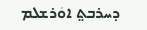ܕܚܪܒܬ݀ ܐܘܿܪܫܠܡ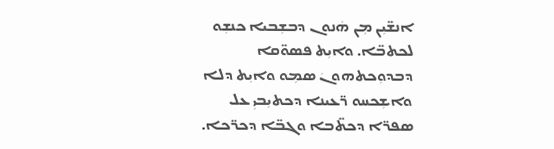ܐܢܫ̈ܝܼܢ ܡܼܢ ܗܿܢܘܢ ܕܒܫܼܒܝܐ ܟܢܫܼܘ ܠܟܬܒ̈ܐ. ܘܐܝܼܬ ܦܣܘ̈ܩܐ ܕܒܕܘܼܟܬܗܘܢܿ ܣܡܼܘ ܘܐܝܼܬ ܕܠܐ ܘܐܫܼܟܚܘ ܪ̈ܥܝܢܐ ܕܟܬܝܼܒܝܼ ܥܠ ܣܦܪ̈ܐ ܕܟܬ̈ܒܐ ܘܓܒ̈ܐ ܕܟܪ̈ܟܐ.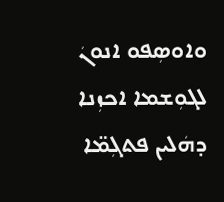ܘܐܘܣܼܦܘ ܐܢܘܢܿ ܠܓܘܼܫܡܐ ܐܟܙܼܢܐ ܕܗܿܠܝܢ ܦܬܓܼܡ̈ܐ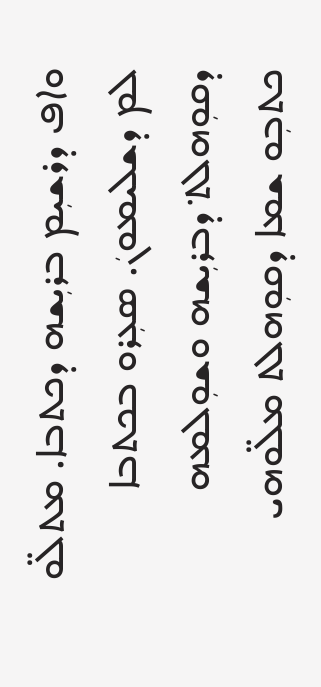ܘܐܦ ܕܪܫܝܼܡ ܒܪܝܼܫܗ ܕܟܬܒܐ. ܡܬܠ̈ܘ ܠܡ ܕܫܠܝܡܘܢܿ. ܣܥܼܪܘ ܒܟܬܒܐ ܕܩܘܼܗܠܬ݀ ܕܒܪܝܼܫܗ ܘܫܘܼܠܡܗ ܟܬܒܼܘ ܫܡܐ ܕܩܘܼܗܠܬ ܡܠ̈ܘܗܝ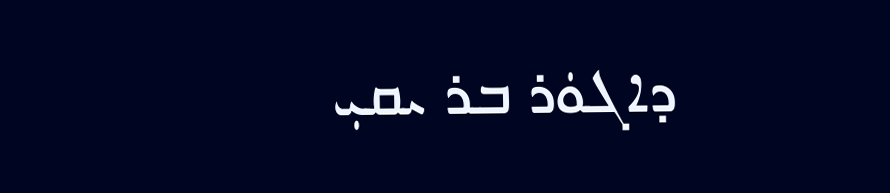ܕܐܓܘܿܪ ܒܪ ܝܩܝܼ